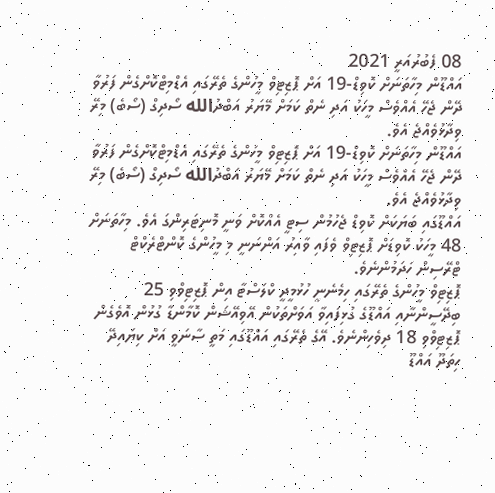08 ފެބުރުއަރީ 2021
އައްޑޫން މިހާތަނަށް ކޮވިޑް-19 އަށް ޕޮޒިޓިވް މީހުންގެ ތެރޭގައި އެޑްމިޓްކޮށްގެން ފަރުވާ ދޭން ޖެހޭ އެއްވެސް މީހަކު އަދި ނެތް ކަމަށް މޭޔަރު އަބްދުالله ސޯދިގް (ސޯބެ) މިރޭ ވިދާޅުވެއްޖެ އެވެ.
އައްޑޫން މިހާތަނަށް ކޮވިޑް-19 އަށް ޕޮޒިޓިވް މީހުންގެ ތެރޭގައި އެޑްމިޓްކޮށްގެން ފަރުވާ ދޭން ޖެހޭ އެއްވެސް މީހަކު އަދި ނެތް ކަމަށް މޭޔަރު އަބްދުالله ސޯދިގް (ސޯބެ) މިރޭ ވިދާޅުވެއްޖެ އެވެ.
އައްޑޫގައި ބަޔަކަށް ކޮވިޑް ޖެހުމުން ސިޓީ އެއްކޮށް ވަނީ މޮނިޓަރިންގަ އެވެ. މިހާތަނަށް 48 މީހަކު ކޮވިޑަށް ޕޮޒިޓިވް ވެފައި ވާއިރު އަންނަނީ މި މީހުންގެ ކޮންޓްރެކްޓް ޓްރޭސިން ހަދަމުންނެވެ.
ޕޮޒިޓިވް މީހުންގެ ތެރޭގައި ހިމެނެނީ ހުޅުމީދީ ކްލަސްޓާ އިން ޕޮޒިޓިވްވި 25 ބިދޭސީންނާއި އައްޑޫގެ ގުޅިފައިވާ އަވަށްތަކުން އޭވިއޭޝަން ކޮމާންޑާ ގުޅުން އޮވެގެން ޕޮޒިޓިވްވި 18 ދިވެހިންނެވެ. އޭގެ ތެރޭގައި އައްޑޫގައި މަތީ ސާނަވީ އަށް ކިޔައިދޭ ހިތަދޫ އައްޑޫ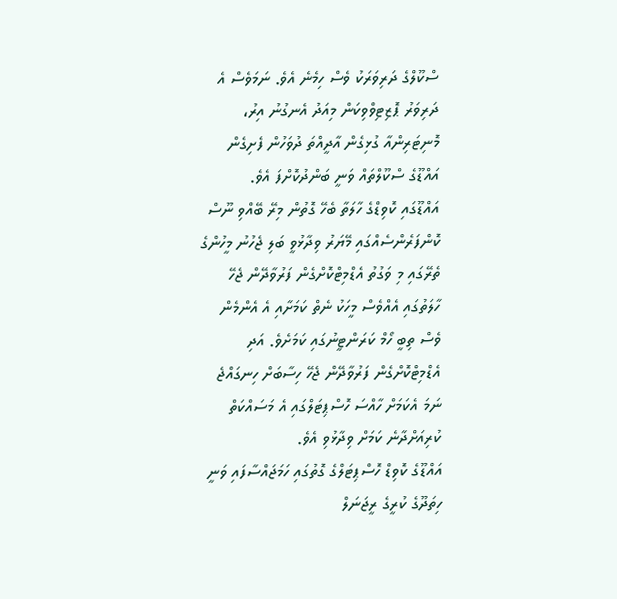ސްކޫލްގެ ދަރިވަރަކު ވެސް ހިމެނެ އެވެ. ނަމަވެސް އެ ދަރިވަރު ޕޮޒިޓިވްވިކަން މިއަދު އެނގުނު އިރު، މޮނިޓަރިންއާ ގުޅިގެން އާދީއްތަ ދުވަހުން ފެށިގެން އައްޑޫގެ ސްކޫލްތައް ވަނީ ބަންދުކޮށްފަ އެވެ.
އައްޑޫގައި ކޮވިޑްގެ ހާލަތާ ބެހޭ ގޮތުން މިރޭ ބޭއްވި ނޫސް ކޮންފަރެންސެއްގައި މޭޔަރު ވިދާޅުވީ ބަލި ޖެހުނު މީހުންގެ ތެރޭގައި މި ވަގުތު އެޑްމިޓްކޮށްގެން ފަރުވާދޭން ޖެހޭ ހާލަތުގައި އެއްވެސް މީހަކު ނެތް ކަމަށާއި އެ އެންމެން ވެސް ތިބީ ހޯމް ކަރަންޓީނުގައި ކަމަށެވެ. އަދި އެޑްމިޓްކޮށްގެން ފަރުވާދޭން ޖެހޭ ހިސާބަށް ހިނގައްޖެ ނަމަ އެކަމަށް ހާއްސަ ހޮސްޕިޓަލްގައި އެ މަސައްކަތް ކުރިއަށްދާނެ ކަމަށް ވިދާޅުވި އެވެ.
އައްޑޫގެ ކޮވިޑް ހޮސްޕިޓަލްގެ ގޮތުގައި ހަމަޖައްސާފައި ވަނީ ހިތަދޫގެ ކުރީގެ ރީޖަނަލް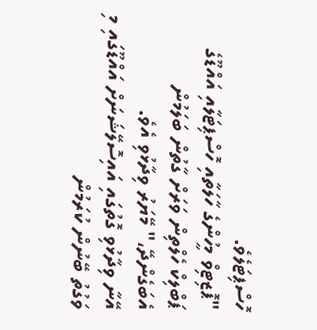ހޮސްޕިޓަލެވެ.
"ޕޮޒިޓިވް މީހުންގެ ހާލަތާއި ހޮސްޕިޓަލާއި އައްޑޫގެ ޕަބްލިކް ހެލްތިން ވަރަށް ގާތުން ބަލަމުން އެބަގެންދޭ،" މޭޔަރު ވިދާޅުވި އެވެ.
އޭނާ ވިދާޅުވި ގޮތުގައި އައިސޮލޭޝަނަށް އައްޑޫގައި މި ވަގުތު ބޭނުން ކުރަމުން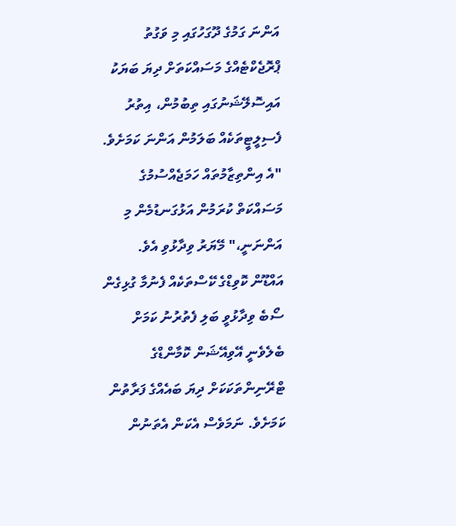އަންނަ ގަމުގެ ދޫގަހުގައި މި ވަގުތު ޕްރޮޖެކްޓެއްގެ މަސައްކަތަށް ދިޔަ ބަޔަކު އައިސޮލޭޝަނުގައި ތިބުމުން، އިތުރު ފެސިލީޓީތަކެއް ބަލަމުން އަންނަ ކަމަށެވެ.
"އެ އިންތިޒާމުތައް ހަމަޖެއްސުމުގެ މަސައްކަތް ކުރަމުން އަޅުގަނޑުމެން މި އަންނަނީ،" މޭޔަރު ވިދާޅުވި އެވެ.
އައްޑޫން ކޮވިޑްގެ ކޭސްތަކެއް ފެނުމާ ގުޅިގެން ސޯބެ ވިދާޅުވީ ބަލި ފެތުރުނު ކަމަށް ބެލެވެނީ އޭވިއޭޝަން ކޮމާންޑްގެ ޓްރޭނިންތަކަކަށް ދިޔަ ބައެއްގެ ފަރާތުން ކަމަށެވެ. ނަމަވެސް އެކަން އެތަނުން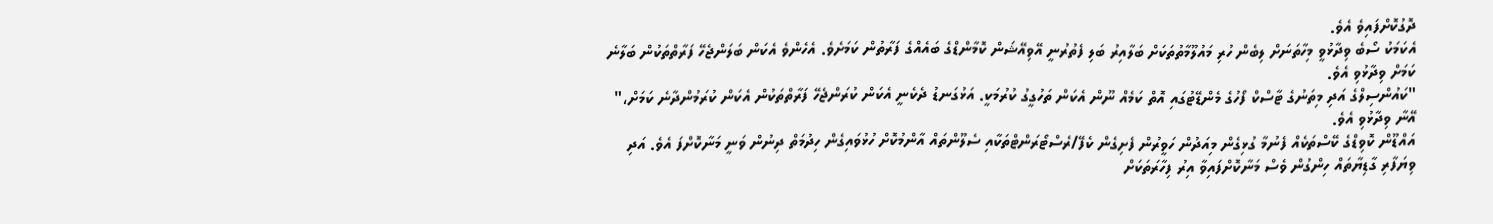ދޮގުކޮށްފައިވެ އެވެ.
އެކަމަކު ސޯބެ ވިދާޅުވީ މިހާތަނަށް ލިބެން ހުރި މައުލޫމާތުތަކަށް ބަލާއިރު ބަލި ފެތުރުނީ އޭވިއޭޝަން ކޮމާންޑްގެ ބައެއްގެ ފަރާތުން ކަމަށެވެ. އެހެންވެ އެކަން ބަލަންޖެހޭ ފަރާތްތަކުން ބަލާނެ ކަމަށް ވިދާޅުވި އެވެ.
"ކައުންސިލްގެ އަދި މިތަނުގެ ޓާސްކް ފޯހުގެ މެންޑޭޓުގައި އޮތް ކަމެއް ނޫން އެކަން ތަހުގީގު ކުރުމަކީ. އަޅުގަނޑު ދެކެނީ އެކަން ކުރަންޖެހޭ ފަރާތްތަކުން އެކަން ކުރަމުންދާނެ ކަމަށް،" އޭނާ ވިދާޅުވި އެވެ.
އައްޑޫން ކޮވިޑްގެ ކޭސްތަކެއް ފެނުމާ ގުޅިގެން މިއަދުން ހަވީރުން ފެށިގެން ކެފޭ/ރެސްޓޯރަންޓްތަކާއި ސެލޫންތައް އާންމުކޮށް ހުޅުވައިގެން ހިދުމަތް ދިނުން ވަނީ މަނާކޮށްފަ އެވެ. އަދި ވިޔަފާރި ގާޑިޔާތައް ހިންގުން ވެސް މަނާކޮށްފައިވާ އިރު ފިހާރަތަކަށް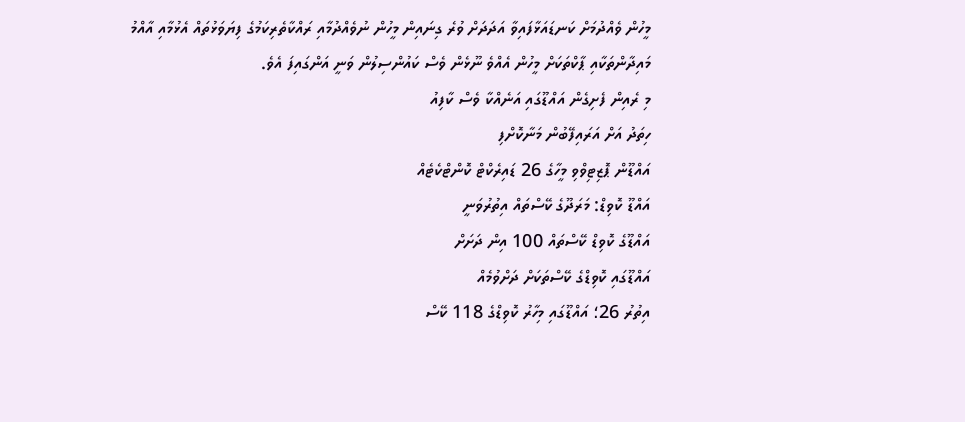މީހުން ވެއްދުމަށް ކަނޑައަޅާފައިވާ އަދަދަށް ވުރެ ގިނައިން މީހުން ނުވެއްދުމާއި ރައްކާތެރިކަމުގެ ފިޔަވަޅުތައް އެޅުމާއި އާއްމު މައިދާންތަކާއި ޕާކްތަކަށް މީހުން އެއްވެ ނޫޅެން ވެސް ކައުންސިލުން ވަނީ އަންގައިފަ އެވެ.
މި ރެއިން ފެށިގެން އައްޑޫގައި އަނެއްކާ ވެސް ކާފިއު
ހިތަދު އަށް އަރައިފޭބުން މަނާކޮށްފި
އައްޑޫން ޕޮޒިޓިވްވި މީހާގެ 26 ޑައިރެކްޓް ކޮންޓްކެޓެއް
އައްޑޫ ކޮވިޑް: މަރަދޫގެ ކޭސްތައް އިތުރުވަނީ
އައްޑޫގެ ކޮވިޑް ކޭސްތައް 100 އިން ދަށަށް
އައްޑޫގައި ކޮވިޑްގެ ކޭސްތަކަށް ދަށްވުމެއް
އިތުރު 26؛ އައްޑޫގައި މިހާރު ކޮވިޑްގެ 118 ކޭސް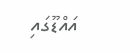އައްޑޫގައި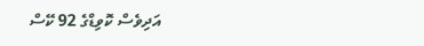އަދިވެސް ކޮވިޑްގެ 92 ކޭސް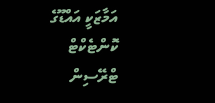އަމާޒަކީ އައްޑޫގެ ކޮންޓެކްޓް ޓްރޭސިން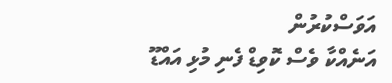އަވަސްކުރުން
އަނެއްކާ ވެސް ކޮވިޑް ފެނި މުޅި އައްޑޫ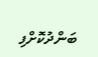ބަންދުކޮށްފި